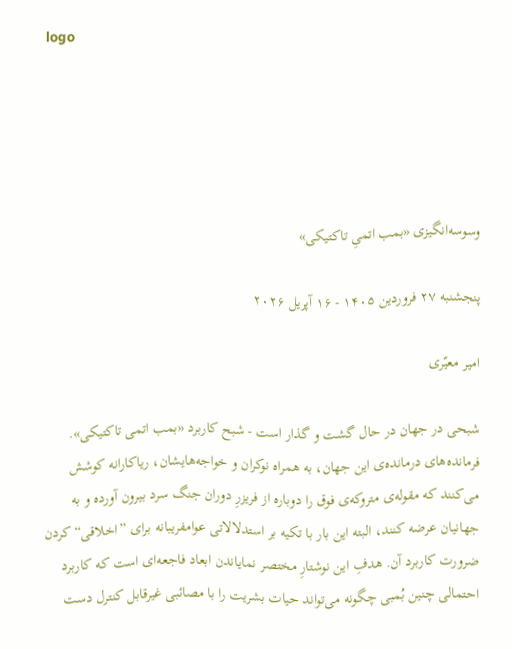logo





وسوسه‌انگیزی «بمب اتمیِ تاکتیکی»

پنجشنبه ۲۷ فروردين ۱۴۰۵ - ۱۶ آپريل ۲۰۲۶

امیر معیّری

شبحی در جهان در حال گشت و گذار است - شبح کاربرد «بمب اتمی تاکتیکی». فرمانده‌های درمانده‌ی این جهان، به همراه نوکران و خواجه‌هایشان، ریاکارانه کوشش می‌کنند که مقوله‌ی متروکه‌ی فوق را دوباره از فریزرِ دوران جنگ سرد بیرون آورده و به جهانیان عرضه کنند، البته این بار با تکیه بر استدلالاتی عوامفریبانه برای ”اخلاقی“ کردن ضرورت کاربرد آن. هدفِ این نوشتارِ مختصر نمایاندن ابعاد فاجعه‌ای است که کاربرد احتمالی چنین بُمبی چگونه می‌تواند حیات بشریت را با مصائبی غیرقابل کنترل دست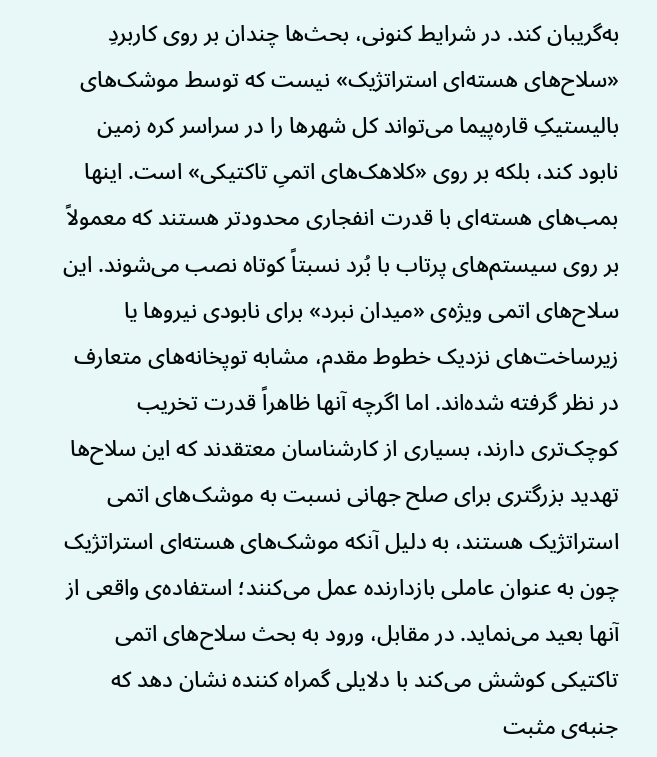به‌گریبان کند. در شرایط کنونی، بحث‌ها چندان بر روی کاربردِ «سلاح‌های هسته‌ای استراتژیک» نیست که توسط موشک‌های بالیستیکِ قاره‌پیما می‌تواند کل شهرها را در سراسر کره زمین نابود کند، بلکه بر روی «کلاهک‌های اتمیِ تاکتیکی» است. اینها بمب‌های هسته‌ای با قدرت انفجاری محدودتر هستند که معمولاً بر روی سیستم‌های پرتاب با بُرد نسبتاً کوتاه نصب می‌شوند. این سلاح‌های اتمی ویژه‌ی «میدان نبرد» برای نابودی نیروها یا زیرساخت‌های نزدیک خطوط مقدم، مشابه توپخانه‌های متعارف در نظر گرفته شده‌اند. اما اگرچه آنها ظاهراً قدرت تخریب کوچک‌تری دارند، بسیاری از کارشناسان معتقدند که این سلاح‌ها تهدید بزرگتری برای صلح جهانی نسبت به موشک‌های اتمی استراتژیک هستند، به دلیل آنکه موشک‌های هسته‌ای استراتژیک چون به عنوان عاملی بازدارنده عمل می‌کنند؛ استفاده‌ی واقعی از آنها بعید می‌نماید. در مقابل، ورود به بحث سلاح‌های اتمی تاکتیکی کوشش می‌کند با دلایلی گمراه کننده نشان دهد که جنبه‌ی مثبت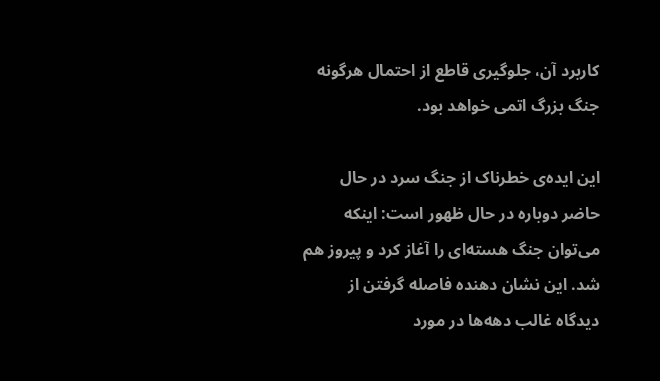کاربرد آن، جلوگیری قاطع از احتمال هرگونه جنگ بزرگ اتمی خواهد بود.

این ایده‌ی خطرناک از جنگ سرد در حال حاضر دوباره در حال ظهور است: اینکه می‌توان جنگ هسته‌ای را آغاز کرد و پیروز هم شد. این نشان دهنده فاصله گرفتن از دیدگاه غالب دهه‌ها در مورد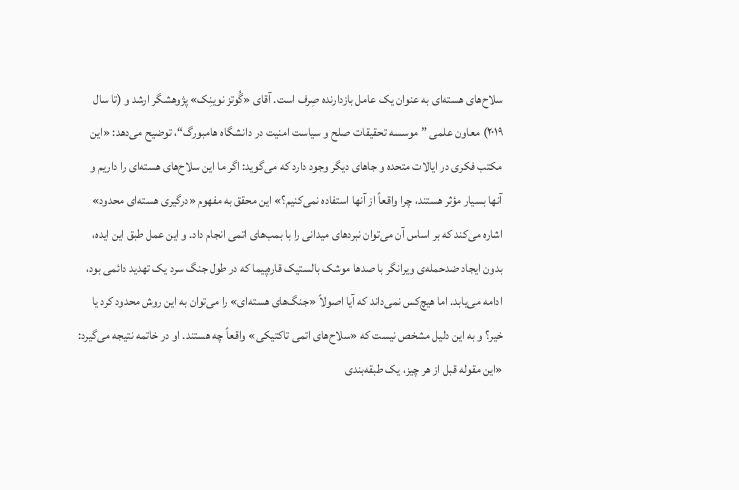سلاح‌های هسته‌ای به عنوان یک عامل بازدارنده صِرف است. آقای «گُوتز نوینِک» پژوهشگر ارشد و (تا سال ۲۰۱۹) معاون علمی ”موسسه تحقیقات صلح و سیاست امنیت در دانشگاه هامبورگ“، توضیح می‌دهد: «این مکتب فکری در ایالات متحده و جاهای دیگر وجود دارد که می‌گوید: اگر ما این سلاح‌های هسته‌ای را داریم و آنها بسیار مؤثر هستند، چرا واقعاً از آنها استفاده نمی‌کنیم؟» این محقق به مفهوم «درگیری هسته‌ای محدود» اشاره می‌کند که بر اساس آن می‌توان نبردهای میدانی را با بمب‌های اتمی انجام داد. و این عمل طبق این ایده، بدون ایجاد ضدحمله‌ی ویرانگر با صدها موشک بالستیک قاره‌پیما که در طول جنگ سرد یک تهدید دائمی بود، ادامه می‌یابد. اما هیچ‌کس نمی‌داند که آیا اصولاً «جنگ‌های هسته‌ای» را می‌توان به این روش محدود کرد یا خیر؟ و به این دلیل مشخص نیست که «سلاح‌های اتمی تاکتیکی» واقعاً چه هستند. او در خاتمه نتیجه می‌گیرد: «این مقوله قبل از هر چیز، یک طبقه‌بندی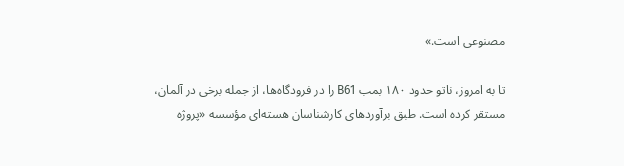مصنوعی است.»

تا به امروز، ناتو حدود ۱۸۰ بمب B61 را در فرودگاه‌ها، از جمله برخی در آلمان، مستقر کرده است. طبق برآوردهای کارشناسان هسته‌ای مؤسسه «پروژه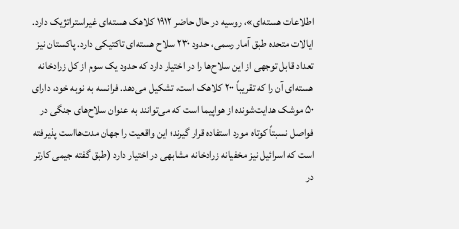اطلاعات هسته‌ای»، روسیه در حال حاضر ۱۹۱۲ کلاهک هسته‌ای غیراستراتژیک دارد. ایالات متحده طبق آمار رسمی، حدود ۲۳۰ سلاح هسته‌ای تاکتیکی دارد. پاکستان نیز تعداد قابل توجهی از این سلاح‌ها را در اختیار دارد که حدود یک سوم از کل زرادخانه هسته‌ای آن را که تقریباً ۲۰۰ کلاهک است، تشکیل می‌دهد. فرانسه به نوبه خود، دارای ۵۰ موشک هدایت‌شونده از هواپیما است که می‌توانند به عنوان سلاح‌های جنگی در فواصل نسبتاً کوتاه مورد استفاده قرار گیرند؛ این واقعیت را جهان مدت‌هااست پذیرفته است که اسرائیل نیز مخفیانه زرادخانه مشابهی در اختیار دارد (طبق گفته جیمی کارتر در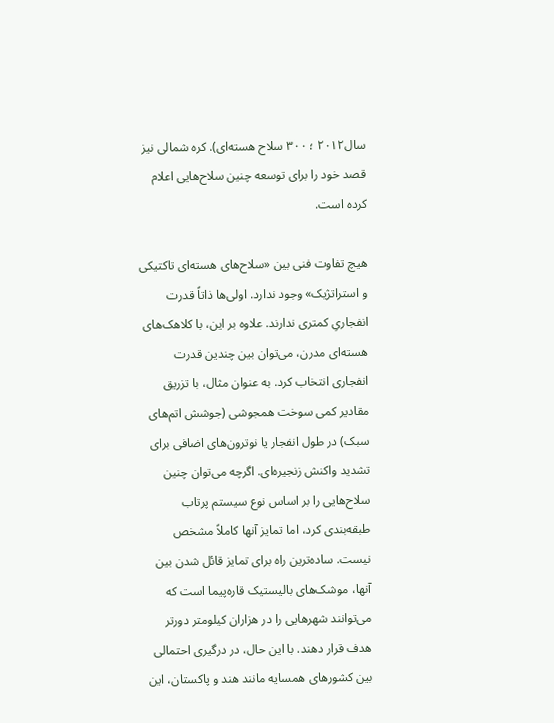سال۲۰۱۲ ؛ ۳۰۰ سلاح هسته‌ای). کره شمالی نیز قصد خود را برای توسعه چنین سلاح‌هایی اعلام کرده است.

هیچ تفاوت فنی بین «سلاح‌های هسته‌ای تاکتیکی و استراتژیک» وجود ندارد. اولی‌ها ذاتاً قدرت انفجاریِ کمتری ندارند. علاوه بر این، با کلاهک‌های هسته‌ای مدرن، می‌توان بین چندین قدرت انفجاری انتخاب کرد. به عنوان مثال، با تزریق مقادیر کمی سوخت همجوشی (جوشش اتم‌های سبک) در طول انفجار یا نوترون‌های اضافی برای تشدید واکنش زنجیره‌ای. اگرچه می‌توان چنین سلاح‌هایی را بر اساس نوع سیستم پرتاب طبقه‌بندی کرد، اما تمایز آنها کاملاً مشخص نیست. ساده‌ترین راه برای تمایز قائل شدن بین آنها، موشک‌های بالیستیک قاره‌پیما است که می‌توانند شهرهایی را در هزاران کیلومتر دورتر هدف قرار دهند. با این حال، در درگیری احتمالی بین کشورهای همسایه مانند هند و پاکستان، این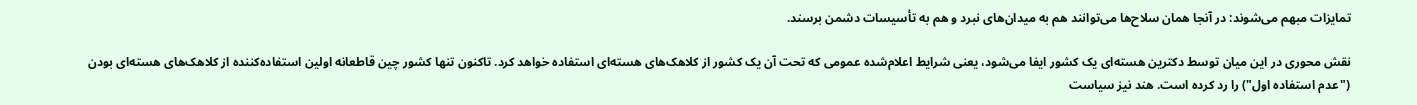تمایزات مبهم می‌شوند: در آنجا همان سلاح‌ها می‌توانند هم به میدان‌های نبرد و هم به تأسیسات دشمن برسند.

نقش محوری در این میان توسط دکترین هسته‌ای یک کشور ایفا می‌شود، یعنی شرایط اعلام‌شده عمومی که تحت آن یک کشور از کلاهک‌های هسته‌ای استفاده خواهد کرد. تاکنون تنها کشور چین قاطعانه اولین استفاده‌کننده از کلاهک‌های هسته‌ای بودن ("عدم استفاده اول") را رد کرده است. هند نیز سیاست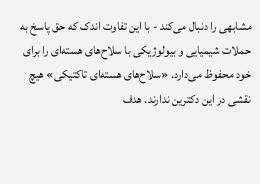مشابهی را دنبال می‌کند - با این تفاوت اندک که حق پاسخ به حملات شیمیایی و بیولوژیکی با سلاح‌های هسته‌ای را برای خود محفوظ می‌دارد. «سلاح‌های هسته‌ای تاکتیکی» هیچ نقشی در این دکترین ندارند. هدف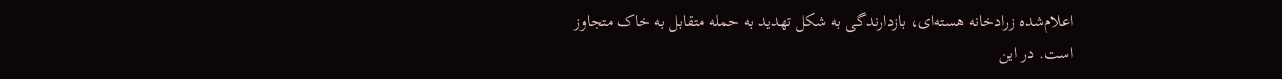اعلام‌شده زرادخانه هسته‌ای، بازدارندگی به شکل تهدید به حمله متقابل به خاک متجاوز است. در این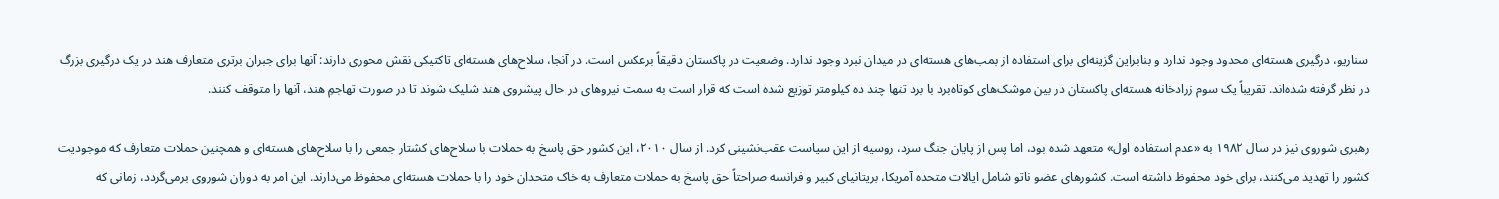سناریو، درگیری هسته‌ای محدود وجود ندارد و بنابراین گزینه‌ای برای استفاده از بمب‌های هسته‌ای در میدان نبرد وجود ندارد. وضعیت در پاکستان دقیقاً برعکس است. در آنجا، سلاح‌های هسته‌ای تاکتیکی نقش محوری دارند: آنها برای جبران برتری متعارف هند در یک درگیری بزرگ در نظر گرفته شده‌اند. تقریباً یک سوم زرادخانه هسته‌ای پاکستان در بین موشک‌های کوتاه‌برد با برد تنها چند ده کیلومتر توزیع شده است که قرار است به سمت نیروهای در حال پیشروی هند شلیک شوند تا در صورت تهاجمِ هند، آنها را متوقف کنند.

رهبری شوروی نیز در سال ۱۹۸۲ به «عدم استفاده اول» متعهد شده بود، اما پس از پایان جنگ سرد، روسیه از این سیاست عقب‌نشینی کرد. از سال ۲۰۱۰، این کشور حق پاسخ به حملات با سلاح‌های کشتار جمعی را با سلاح‌های هسته‌ای و همچنین حملات متعارف که موجودیت کشور را تهدید می‌کنند، برای خود محفوظ داشته است. کشورهای عضو ناتو شامل ایالات متحده آمریکا، بریتانیای کبیر و فرانسه صراحتاً حق پاسخ به حملات متعارف به خاک متحدان خود را با حملات هسته‌ای محفوظ می‌دارند. این امر به دوران شوروی برمی‌گردد، زمانی که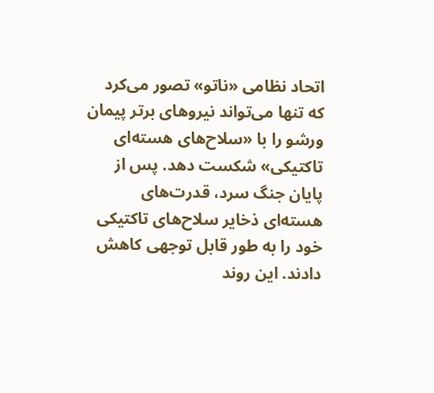اتحاد نظامی «ناتو» تصور می‌کرد که تنها می‌تواند نیروهای برتر پیمان ورشو را با «سلاح‌های هسته‌ای تاکتیکی» شکست دهد. پس از پایان جنگ سرد، قدرت‌های هسته‌ای ذخایر سلاح‌های تاکتیکی خود را به طور قابل توجهی کاهش دادند. این روند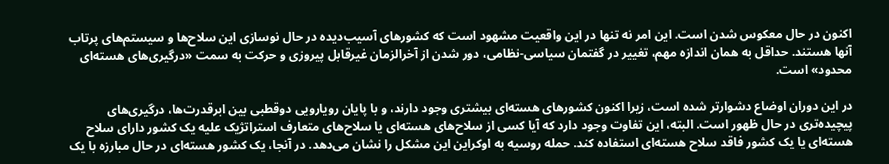اکنون در حال معکوس شدن است. این امر نه تنها در این واقعیت مشهود است که کشورهای آسیب‌دیده در حال نوسازی این سلاح‌ها و سیستم‌های پرتاب آنها هستند. حداقل به همان اندازه مهم، تغییر در گفتمان سیاسی-نظامی، دور شدن از آخرالزمان غیرقابل پیروزی و حرکت به سمت «درگیری‌های هسته‌ای محدود» است.

در این دوران اوضاع دشوارتر شده است، زیرا اکنون کشورهای هسته‌ای بیشتری وجود دارند، و با پایان رویارویی دوقطبی بین ابرقدرت‌ها، درگیری‌های پیچیده‌تری در حال ظهور است. البته، این تفاوت وجود دارد که آیا کسی از سلاح‌های هسته‌ای یا سلاح‌های متعارف استراتژیک علیه یک کشور دارای سلاح هسته‌ای یا یک کشور فاقد سلاح هسته‌ای استفاده کند. حمله روسیه به اوکراین این مشکل را نشان می‌دهد. در آنجا، یک کشور هسته‌ای در حال مبارزه با یک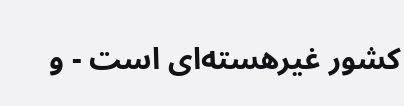کشور غیرهسته‌ای است - و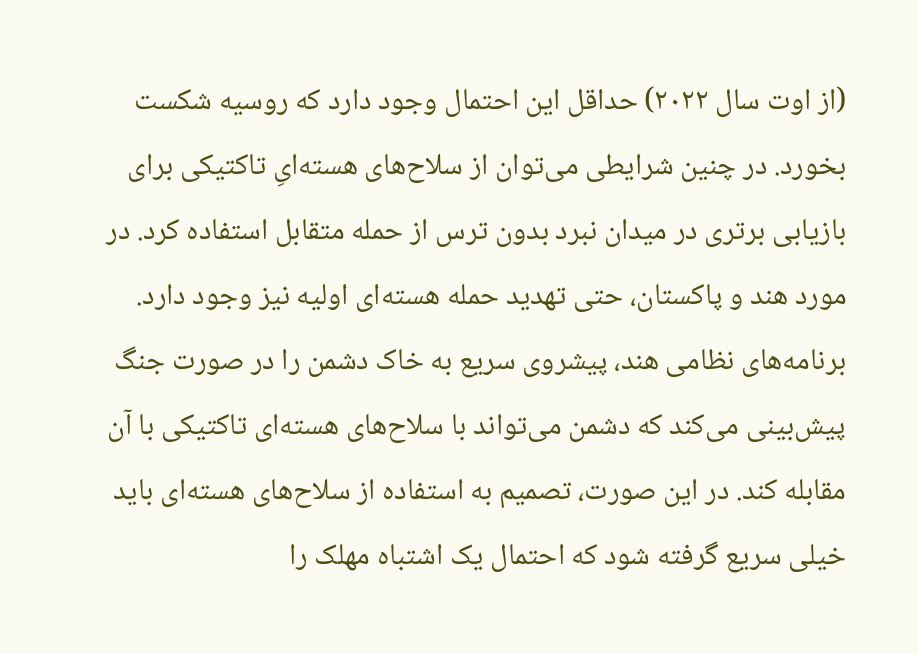(از اوت سال ۲۰۲۲) حداقل این احتمال وجود دارد که روسیه شکست بخورد. در چنین شرایطی می‌توان از سلاح‌های هسته‌ایِ تاکتیکی برای بازیابی برتری در میدان نبرد بدون ترس از حمله متقابل استفاده کرد. در مورد هند و پاکستان، حتی تهدید حمله هسته‌ای اولیه نیز وجود دارد. برنامه‌های نظامی هند، پیشروی سریع به خاک دشمن را در صورت جنگ پیش‌بینی می‌کند که دشمن می‌تواند با سلاح‌های هسته‌ای تاکتیکی با آن مقابله کند. در این صورت، تصمیم به استفاده از سلاح‌های هسته‌ای باید خیلی سریع گرفته شود که احتمال یک اشتباه مهلک را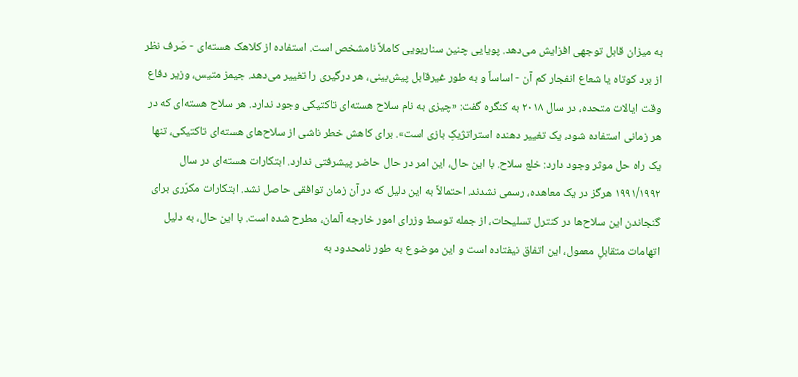به میزان قابل توجهی افزایش می‌دهد. پویایی چنین سناریویی کاملاً نامشخص است. استفاده از کلاهک هسته‌ای - صَرف نظر از برد کوتاه یا شعاع انفجار کم آن - اساساً و به طور غیرقابل پیش‌بینی، هر درگیری را تغییر می‌دهد. جیمز متیس، وزیر دفاع وقت ایالات متحده، در سال ۲۰۱۸ به کنگره گفت: «چیزی به نام سلاح هسته‌ای تاکتیکی وجود ندارد. هر سلاح هسته‌ای که در هر زمانی استفاده شود، یک تغییر دهنده استراتژیکِ بازی است». برای کاهش خطر ناشی از سلاح‌های هسته‌ای تاکتیکی، تنها یک راه حل موثر وجود دارد: خلع سلاح. با این حال، این امر در حال حاضر پیشرفتی ندارد. ابتکارات هسته‌ای در سال ۱۹۹۱/۱۹۹۲ هرگز در یک معاهده، رسمی نشدند. احتمالاً به این دلیل که در آن زمان توافقی حاصل نشد. ابتکارات مکرّری برای گنجاندن این سلاح‌ها در کنترل تسلیحات، از جمله توسط وزرای امور خارجه آلمان، مطرح شده است. با این حال، به دلیل اتهامات متقابلِ معمول، این اتفاق نیفتاده است و این موضوع به طور نامحدود به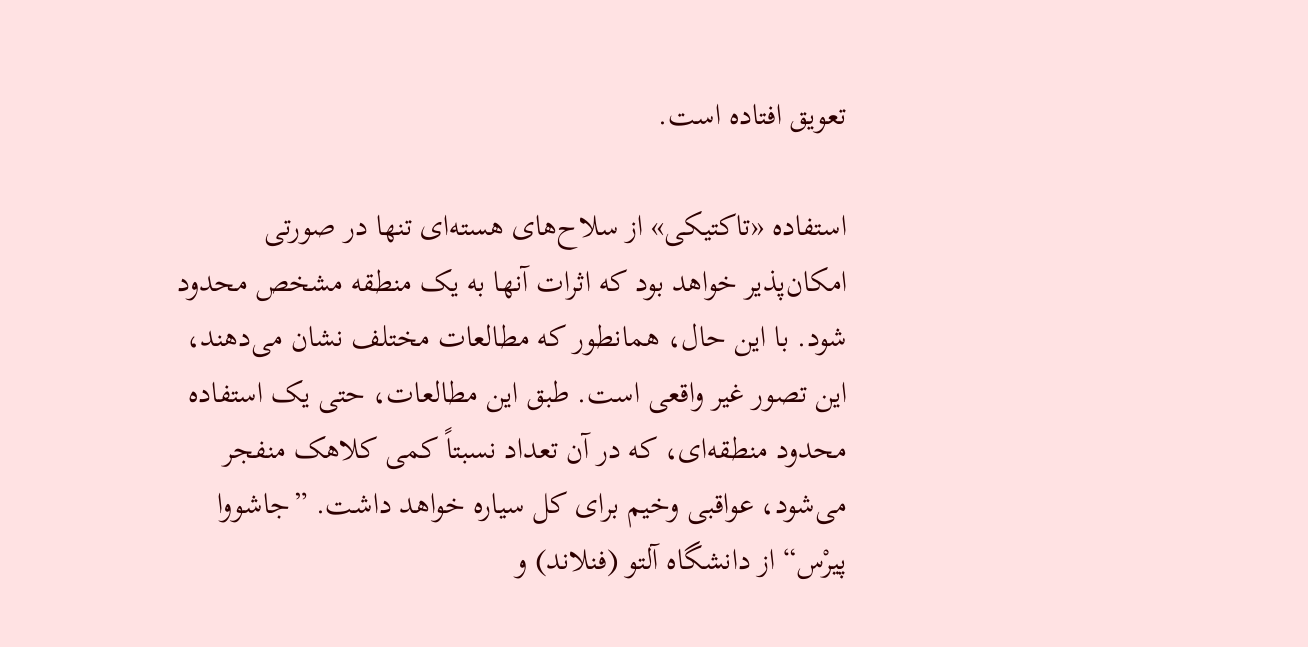تعویق افتاده است.

استفاده «تاکتیکی» از سلاح‌های هسته‌ای تنها در صورتی امکان‌پذیر خواهد بود که اثرات آنها به یک منطقه مشخص محدود شود. با این حال، همانطور که مطالعات مختلف نشان می‌دهند، این تصور غیر واقعی است. طبق این مطالعات، حتی یک استفاده محدود منطقه‌ای، که در آن تعداد نسبتاً کمی کلاهک منفجر می‌شود، عواقبی وخیم برای کل سیاره خواهد داشت. ”جاشووا پیرْس“ از دانشگاه آلتو (فنلاند) و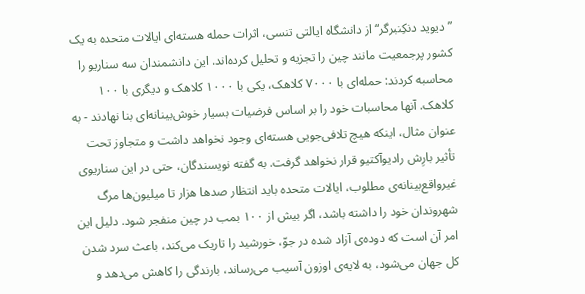”دیوید دنکِنبرگر“ از دانشگاه ایالتی تنسی، اثرات حمله هسته‌ای ایالات متحده به یک کشور پرجمعیت مانند چین را تجزیه و تحلیل کرده‌اند. این دانشمندان سه سناریو را محاسبه کردند: حمله‌ای با ۷۰۰۰ کلاهک، یکی با ۱۰۰۰ کلاهک و دیگری با ۱۰۰ کلاهک. آنها محاسبات خود را بر اساس فرضیات بسیار خوش‌بینانه‌ای بنا نهادند - به عنوان مثال، اینکه هیچ تلافی‌جویی هسته‌ای وجود نخواهد داشت و متجاوز تحت تأثیر بارِش رادیو‌آکتیو قرار نخواهد گرفت. به گفته نویسندگان، حتی در این سناریوی غیرواقع‌بینانه‌ی مطلوب، ایالات متحده باید انتظار صدها هزار تا میلیون‌ها مرگ شهروندان خود را داشته باشد، اگر بیش از ۱۰۰ بمب در چین منفجر شود. دلیل این امر آن است که دوده‌ی آزاد شده در جوّ، خورشید را تاریک می‌کند، باعث سرد شدن کل جهان می‌شود، به لایه‌ی اوزون آسیب می‌رساند، بارندگی را کاهش می‌دهد و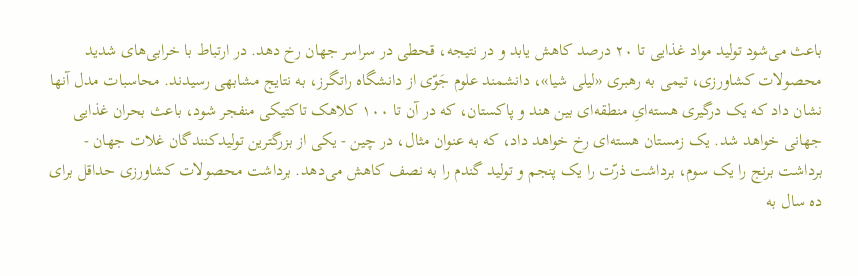باعث می‌شود تولید مواد غذایی تا ۲۰ درصد کاهش یابد و در نتیجه، قحطی در سراسر جهان رخ دهد. در ارتباط با خرابی‌های شدید محصولات کشاورزی، تیمی به رهبری «لیلی شیا»، دانشمند علوم جَوّی از دانشگاه راتگرز، به نتایج مشابهی رسیدند. محاسبات مدل آنها نشان داد که یک درگیری هسته‌ایِ منطقه‌ای بین هند و پاکستان، که در آن تا ۱۰۰ کلاهک تاکتیکی منفجر شود، باعث بحران غذایی جهانی خواهد شد. یک زمستان هسته‌ای رخ خواهد داد، که به عنوان مثال، در چین - یکی از بزرگترین تولیدکنندگان غلات جهان - برداشت برنج را یک سوم، برداشت ذرّت را یک پنجم و تولید گندم را به نصف کاهش می‌دهد. برداشت محصولات کشاورزی حداقل برای ده سال به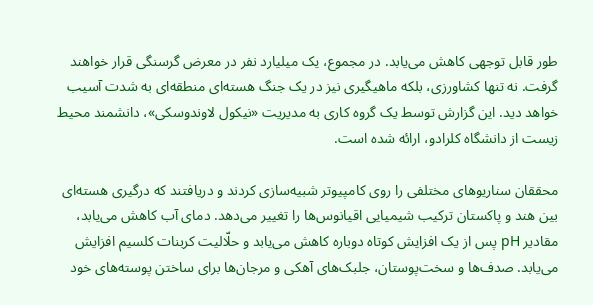طور قابل توجهی کاهش می‌یابد. در مجموع، یک میلیارد نفر در معرض گرسنگی قرار خواهند گرفت. نه تنها کشاورزی، بلکه ماهیگیری نیز در یک جنگ هسته‌ای منطقه‌ای به شدت آسیب خواهد دید. این گزارش توسط یک گروه کاری به مدیریت «نیکول لاوندوسکی»، دانشمند محیط زیست از دانشگاه کلرادو، ارائه شده است.

محققان سناریوهای مختلفی را روی کامپیوتر شبیه‌سازی کردند و دریافتند که درگیری هسته‌ای بین هند و پاکستان ترکیب شیمیایی اقیانوس‌ها را تغییر می‌دهد. دمای آب کاهش می‌یابد، مقادیر pH پس از یک افزایش کوتاه دوباره کاهش می‌یابد و حلّالیت کربنات کلسیم افزایش می‌یابد. صدف‌ها و سخت‌پوستان، جلبک‌های آهکی و مرجان‌ها برای ساختن پوسته‌های خود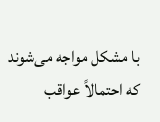با مشکل مواجه می‌شوند که احتمالاً عواقب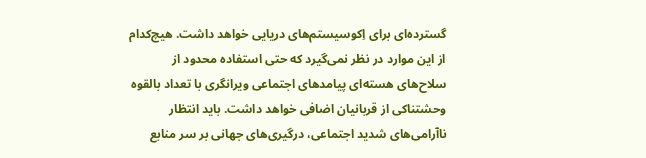گسترده‌ای برای اِکوسیستم‌های دریایی خواهد داشت. هیچ‌کدام از این موارد در نظر نمی‌گیرد که حتی استفاده محدود از سلاح‌های هسته‌ای پیامدهای اجتماعی ویرانگری با تعداد بالقوه وحشتناکی از قربانیان اضافی خواهد داشت. باید انتظار ناآرامی‌های شدید اجتماعی، درگیری‌های جهانی بر سر منابع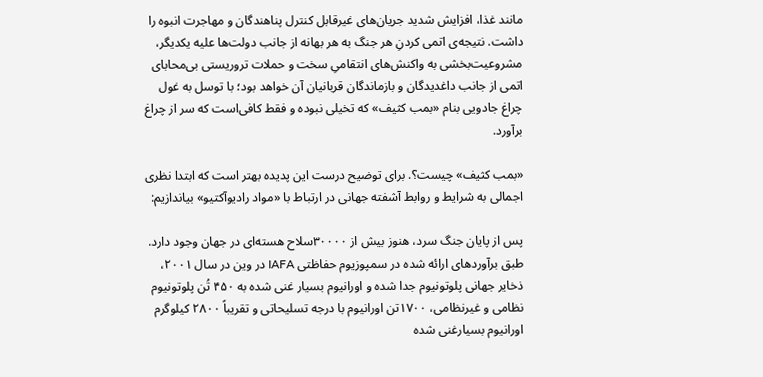مانند غذا، افزایش شدید جریان‌های غیرقابل کنترل پناهندگان و مهاجرت انبوه را داشت. نتیجه‌ی اتمی کردنِ هر جنگ به هر بهانه از جانب دولت‌ها علیه یکدیگر، مشروعیت‌بخشی به واکنش‌های انتقامیِ سخت و حملات تروریستی بی‌محابای اتمی از جانب داغدید‌گان و بازماندگان قربانیان آن خواهد بود؛ با توسل به غول چراغ جادویی بنام «بمب کثیف» که تخیلی نبوده و فقط کافی‌است که سر از چراغ برآورد.

«بمب کثیف» چیست؟. برای توضیح درست این پدیده بهتر ‌است که ابتدا نظری اجمالی به شرایط و روابط آشفته جهانی در ارتباط با «مواد رادیوآکتیو» بیاندازیم:

پس از پایان جنگ سرد، هنوز بیش از ۳۰۰۰۰سلاح هسته‌ای در جهان وجود دارد. طبق برآوردهای ارائه شده در سمپوزیوم حفاظتی IAFA در وین در سال ۲۰۰۱، ذخایر جهانی پلوتونیوم جدا شده و اورانیوم بسیار غنی شده به ۴۵۰ تُن پلوتونیوم نظامی و غیرنظامی، ۱۷۰۰تن اورانیوم با درجه تسلیحاتی و تقریباً ۲۸۰۰ کیلوگرم اورانیوم بسیارغنی شده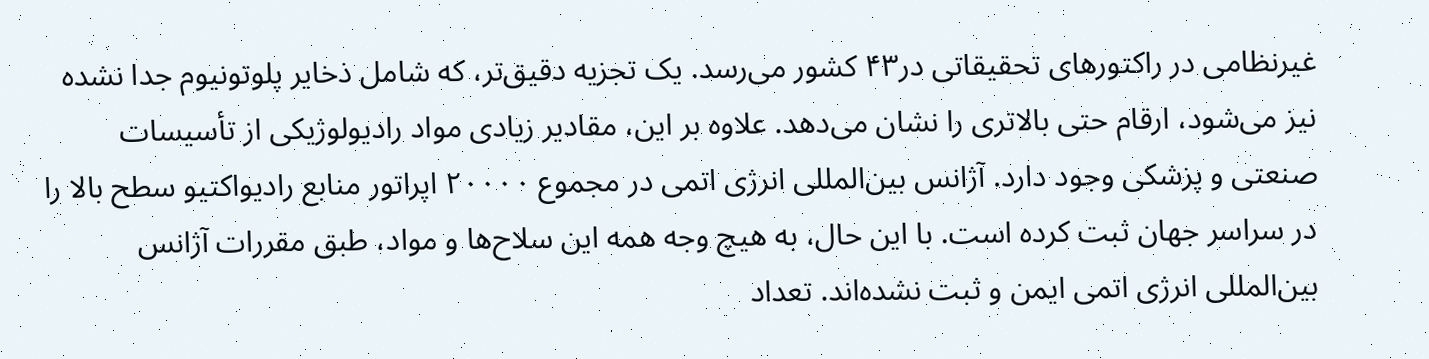غیرنظامی در راکتورهای تحقیقاتی در۴۳ کشور می‌رسد. یک تجزیه دقیق‌تر، که شامل ذخایر پلوتونیوم جدا نشده نیز می‌شود، ارقام حتی بالاتری را نشان می‌دهد. علاوه بر این، مقادیر زیادی مواد رادیولوژیکی از تأسیسات صنعتی و پزشکی وجود دارد. آژانس بین‌المللی انرژی اتمی در مجموع ۲۰۰۰۰ اپراتور منابع رادیواکتیو سطح بالا را در سراسر جهان ثبت کرده است. با این حال، به هیچ وجه همه این سلاح‌ها و مواد، طبق مقررات آژانس بین‌المللی انرژی اتمی ایمن و ثبت نشده‌اند. تعداد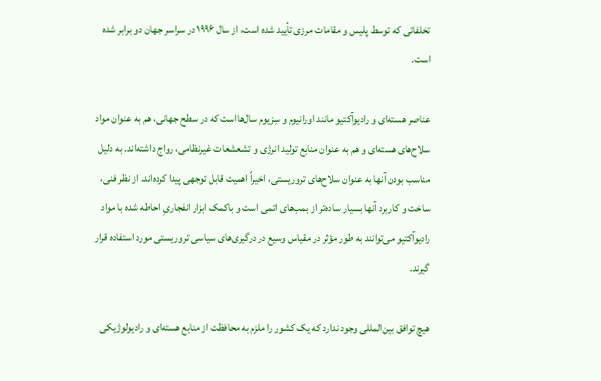تخلفاتی که توسط پلیس و مقامات مرزی تأیید شده است، از سال ۱۹۹۶ در سراسر جهان دو برابر شده است.

عناصر هسته‌ای و رادیوآکتیو مانند اورانیوم و سِزیوم سال‌هااست که در سطح جهانی، هم به عنوان مواد سلاح‌های هسته‌ای و هم به عنوان منابع تولید انرژی و تشعشعات غیرنظامی، رواج داشته‌اند. به دلیل مناسب بودن آنها به عنوان سلاح‌های تروریستی، اخیراً اهمیت قابل توجهی پیدا کرده‌اند. از نظر فنی، ساخت و کاربرد آنها بسیار ساده‌تر از بمب‌های اتمی است و باکمک ابزار انفجاریِ احاطه شده با مواد رادیوآکتیو می‌توانند به طور مؤثر در مقیاس وسیع در درگیری‌های سیاسی تروریستی مورد استفاده قرار گیرند.

هیچ توافق بین‌المللی وجود ندارد که یک کشور را ملزم به محافظت از منابع هسته‌ای و رادیولوژیکی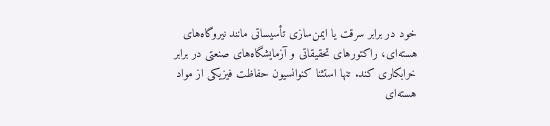خود در برابر سرقت یا ایمن‌سازی تأسیساتی مانند نیروگاه‌های هسته‌ای، راکتورهای تحقیقاتی و آزمایشگاه‌های صنعتی در برابر خرابکاری کند. تنها استثنا کنوانسیون حفاظت فیزیکی از مواد هسته‌ای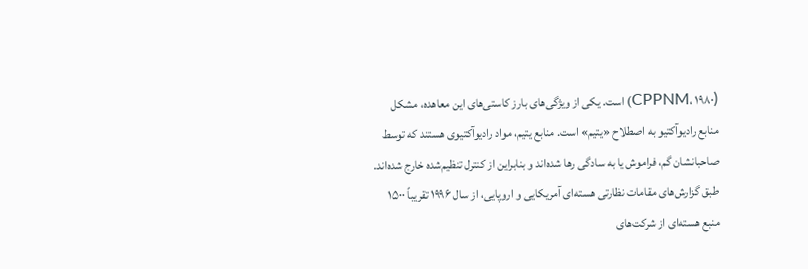(CPPNM، ۱۹۸۰) است. یکی از ویژگی‌های بارز کاستی‌های این معاهده، مشکل منابع رادیوآکتیو به اصطلاح «یتیم» است. منابع یتیم، مواد رادیوآکتیوی هستند که توسط صاحبانشان گم، فراموش یا به سادگی رها شده‌اند و بنابراین از کنترل تنظیم‌شده خارج شده‌اند. طبق گزارش‌های مقامات نظارتی هسته‌ای آمریکایی و اروپایی، از سال ۱۹۹۶ تقریباً ۱۵۰۰ منبع هسته‌ای از شرکت‌های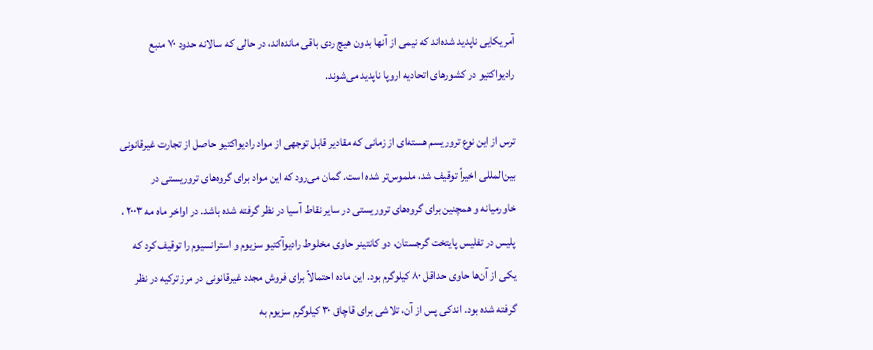آمریکایی ناپدید شده‌اند که نیمی از آنها بدون هیچ ردی باقی مانده‌اند، در حالی که سالانه حدود ۷۰ منبع رادیواکتیو در کشورهای اتحادیه اروپا ناپدید می‌شوند.

ترس از این نوع تروریسم هسته‌ای از زمانی که مقادیر قابل توجهی از مواد رادیواکتیو حاصل از تجارت غیرقانونی بین‌المللی اخیراً توقیف شد، ملموس‌تر شده است. گمان می‌رود که این مواد برای گروه‌های تروریستی در خاورمیانه و همچنین برای گروه‌های تروریستی در سایر نقاط آسیا در نظر گرفته شده باشد. در اواخر ماه مه ۲۰۰۳ ، پلیس در تفلیس پایتخت گرجستان، دو کانتینر حاوی مخلوط رادیوآکتیو سزیوم و استرانسیوم را توقیف کرد که یکی از آن‌ها حاوی حداقل ۸۰ کیلوگرم بود. این ماده احتمالاً برای فروش مجدد غیرقانونی در مرز ترکیه در نظر گرفته شده بود. اندکی پس از آن، تلاشی برای قاچاق ۳۰ کیلوگرم سزیوم به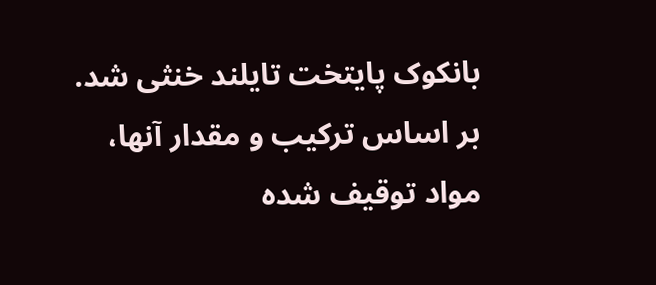بانکوک پایتخت تایلند خنثی شد. بر اساس ترکیب و مقدار آنها، مواد توقیف شده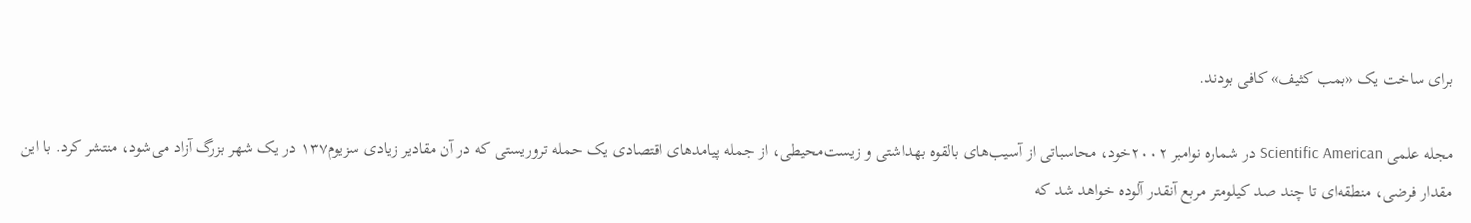برای ساخت یک «بمب کثیف» کافی بودند.

مجله علمی Scientific American در شماره نوامبر ۲۰۰۲خود، محاسباتی از آسیب‌های بالقوه بهداشتی و زیست‌محیطی، از جمله پیامدهای اقتصادی یک حمله تروریستی که در آن مقادیر زیادی سزیوم۱۳۷ در یک شهر بزرگ آزاد می‌شود، منتشر کرد. با این مقدار فرضی، منطقه‌ای تا چند صد کیلومتر مربع آنقدر آلوده خواهد شد که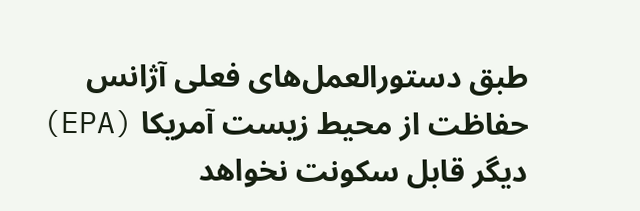طبق دستورالعمل‌های فعلی آژانس حفاظت از محیط زیست آمریکا (EPA) دیگر قابل سکونت نخواهد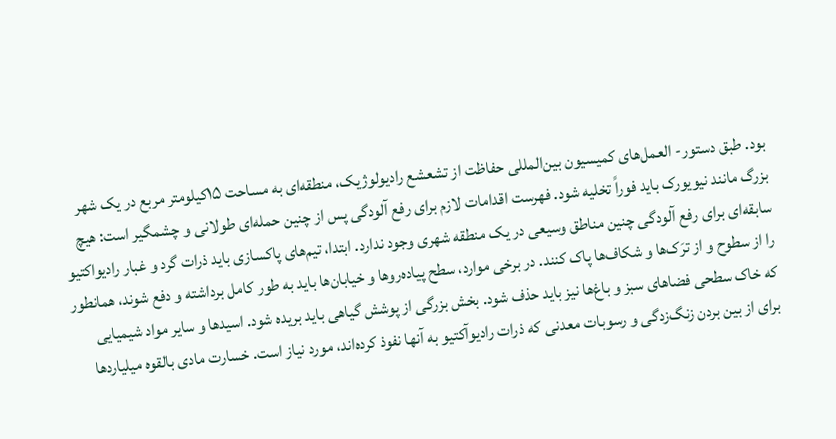بود. طبق دستور- العمل‌های کمیسیون بین‌المللی حفاظت از تشعشع رادیولوژیک، منطقه‌ای به مساحت ۱۵کیلومتر مربع در یک شهر بزرگ مانند نیویورک باید فوراً تخلیه شود. فهرست اقدامات لازم برای رفع آلودگی پس از چنین حمله‌ای طولانی و چشمگیر است: هیچ سابقه‌ای برای رفع آلودگی چنین مناطق وسیعی در یک منطقه شهری وجود ندارد. ابتدا، تیم‌های پاکسازی باید ذرات گرد و غبار رادیواکتیو را از سطوح و از ترَک‌ها و شکاف‌ها پاک کنند. در برخی موارد، سطح پیاده‌روها و خیابان‌ها باید به طور کامل برداشته و دفع شوند، همانطور که خاک سطحی فضاهای سبز و باغ‌ها نیز باید حذف شود. بخش بزرگی از پوشش گیاهی باید بریده شود. اسیدها و سایر مواد شیمیایی برای از بین بردن زنگ‌زدگی و رسوبات معدنی که ذرات رادیوآکتیو به آنها نفوذ کرده‌اند، مورد نیاز است. خسارت مادی بالقوه میلیاردها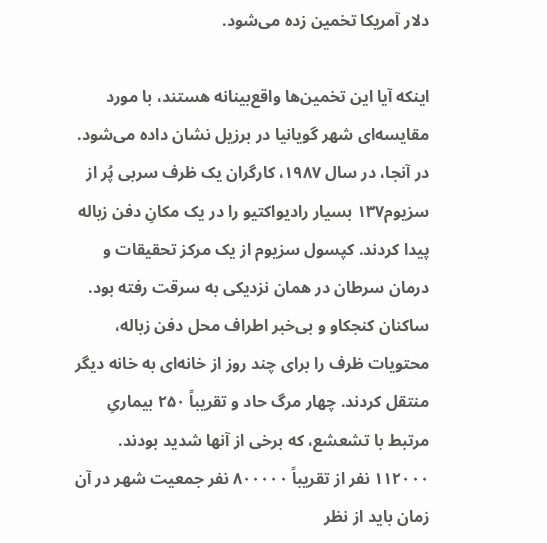دلار آمریکا تخمین زده می‌شود.

اینکه آیا این تخمین‌ها واقع‌بینانه هستند، با مورد مقایسه‌ای شهر گویانیا در برزیل نشان داده می‌شود. در آنجا، در سال ۱۹۸۷، کارگران یک ظرف سربی پُر از سزیوم۱۳۷ بسیار رادیواکتیو را در یک مکانِ دفن زباله پیدا کردند. کپسول سزیوم از یک مرکز تحقیقات و درمان سرطان در همان نزدیکی به سرقت رفته بود. ساکنان کنجکاو و بی‌خبر اطراف محل دفن زباله، محتویات ظرف را برای چند روز از خانه‌ای به خانه دیگر منتقل کردند. چهار مرگ حاد و تقریباً ۲۵۰ بیماریِ مرتبط با تشعشع، که برخی از آنها شدید بودند. ۱۱۲۰۰۰ نفر از تقریباً ۸۰۰۰۰۰ نفر جمعیت شهر در آن زمان باید از نظر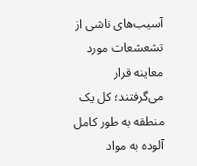آسیب‌های ناشی از تشعشعات مورد معاینه قرار می‌گرفتند؛ کل یک منطقه به طور کامل آلوده به مواد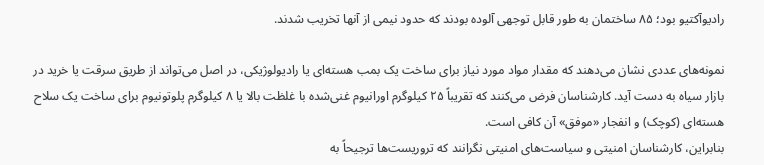رادیوآکتیو بود؛ ۸۵ ساختمان به طور قابل توجهی آلوده بودند که حدود نیمی از آنها تخریب شدند.

نمونه‌های عددی نشان می‌دهند که مقدار مواد مورد نیاز برای ساخت یک بمب هسته‌ای یا رادیولوژیکی، در اصل می‌تواند از طریق سرقت یا خرید در بازار سیاه به دست آید. کارشناسان فرض می‌کنند که تقریباً ۲۵ کیلوگرم اورانیوم غنی‌شده با غلظت بالا یا ۸ کیلوگرم پلوتونیوم برای ساخت یک سلاح هسته‌ای (کوچک) و انفجار «موفق» آن کافی است.
بنابراین، کارشناسان امنیتی و سیاست‌های امنیتی نگرانند که تروریست‌ها ترجیحاً به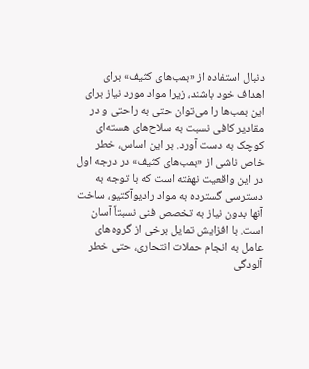دنبال استفاده از «بمب‌های کثیف» برای اهداف خود باشند، زیرا مواد مورد نیاز برای این بمب‌ها را می‌توان حتی به راحتی و در مقادیر کافی نسبت به سلاح‌های هسته‌ای کوچک به دست آورد. بر این اساس، خطر خاص ناشی از «بمب‌های کثیف» در درجه اول در این واقعیت نهفته است که با توجه به دسترسی گسترده به مواد رادیوآکتیو، ساخت آنها بدون نیاز به تخصص فنی نسبتاً آسان است. با افزایش تمایل برخی از گروه‌های عامل به انجام حملات انتحاری، حتی خطر آلودگی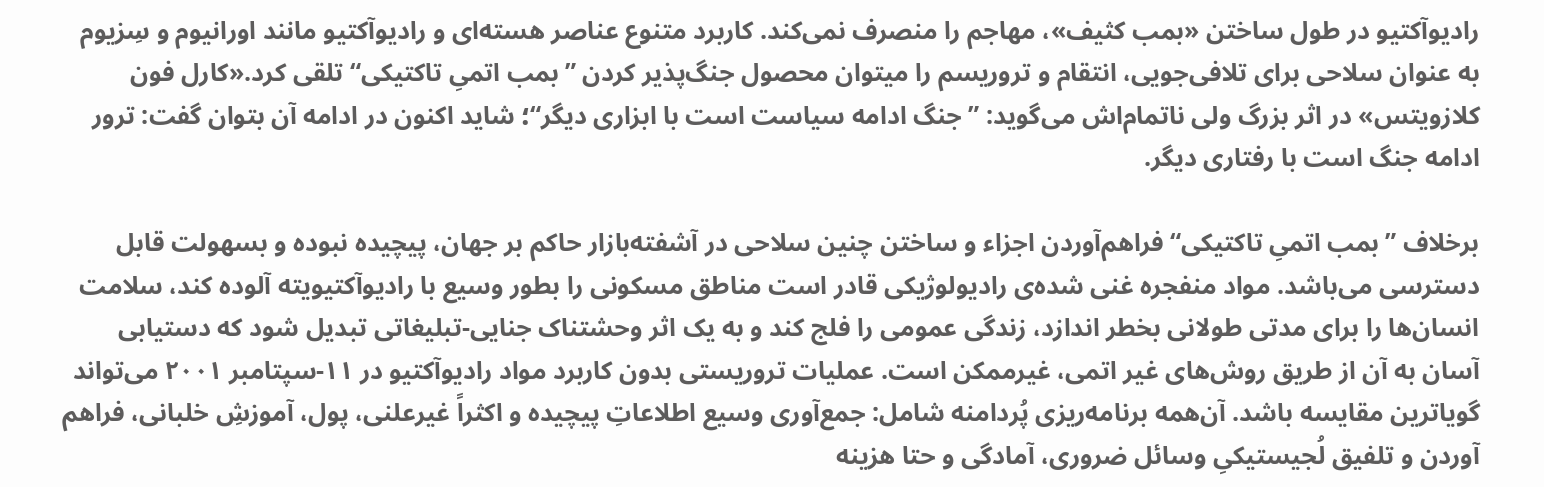رادیوآکتیو در طول ساختن «بمب کثیف»، مهاجم را منصرف نمی‌کند. کاربرد متنوع عناصر هسته‌ای و رادیوآکتیو مانند اورانیوم و سِزیوم به عنوان سلاحی برای تلافی‌جویی، انتقام و تروریسم را میتوان محصول جنگ‌پذیر کردن ”بمب اتمیِ تاکتیکی“ تلقی کرد.«کارل فون کلازویتس» در اثر بزرگ ولی ناتمام‌اش می‌گوید: ”جنگ ادامه سیاست است با ابزاری دیگر“؛ شاید اکنون در ادامه آن بتوان گفت: ترور ادامه جنگ است با رفتاری دیگر.

برخلاف ”بمب اتمیِ تاکتیکی“ فراهم‌آوردن اجزاء و ساختن چنین سلاحی در آشفته‌بازار حاکم بر جهان، پیچیده نبوده و بسهولت قابل دسترسی می‌باشد. مواد منفجره غنی شده‌ی رادیولوژیکی قادر است مناطق مسکونی را بطور وسیع با رادیوآکتیویته آلوده کند، سلامت انسان‌ها را برای مدتی طولانی بخطر اندازد، زندگی عمومی را فلج کند و به یک اثر وحشتناک جنایی-تبلیغاتی تبدیل شود که دستیابی آسان به آن از طریق روش‌های غیر اتمی، غیرممکن است. عملیات تروریستی بدون کاربرد مواد رادیوآکتیو در ۱۱-سپتامبر ۲۰۰۱ می‌تواند گویاترین مقایسه باشد. آن‌همه برنامه‌ریزی پُردامنه شامل: جمع‌آوری وسیع اطلاعاتِ پیچیده و اکثراً غیرعلنی، پول، آموزشِ خلبانی، فراهم آوردن و تلفیق لُجیستیکیِ وسائل ضروری، آمادگی و حتا هزینه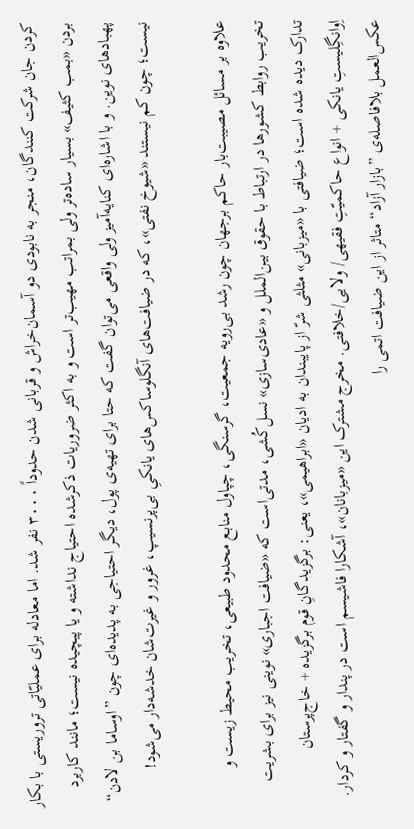کردن جان شرکت کنندگان، منجر به نابودی دو آسمان‌خراش و قربانی شدن حدوداً ۳۰۰۰ نفر شد. اما معادله برای عملیّاتی تروریستی با بکار بردن «بمب کثیف» بسیار ساده‌تر ولی بمراتب مهیب‌تر است و به اکثر ضروریات ذکرشده احتیاج نداشته و یا پیچیده نیست؛ مانند کاربرد پهبادهای نوین. و با اشاره‌ای کنایه‌آمیز ولی واقعی می‌توان گفت که حتا برای تهیه‌ی پول، دیگر احتیاجی به پدیده‌‌ای چون ”اوساما بن لادن“ نیست؛ چون کم نیستند «شیوخ نفتی»، که در ضیافت‌های آنگلوساکس‌های یانکیِ بی‌پرنسیپ، غرور و غیرت‌شان خدشه‌دار می‌شود!

علاوه بر مسائل مصیبت‌بار حاکم برجهان چون رشد بی‌رویه جمعیت، گرسنگی، چپاول منابع محدود طبیعی، تخریب محیط زیست و تخریب روابط کشورها در ارتباط با حقوق بین‌الملل و «عادی‌سازی» نسل‌کُشی، مدتی‌است که «ضیافت اجباری» نوینی نیز برای بشریت تدارک دیده شده است؛ ضیافتی با «میزبانی» مثلثی شرّ از پایبندان به ادیان «ابراهیمی»، یعنی: برگزیدگانِ قوم برگزیده + خاج‌پرستان اِوانگِلیستِ یانکی + انواع حاکمیّتِ فقیهی/ ولایی/خلافتی. مخرج مشترک این «میزبانان»، آشکارا فاشیسم است در پندار و گفتار و کردار. عکس‌العمل بلافاصله‌ی ”بازار آزاد“ متاثر از این ضیافت اتمی را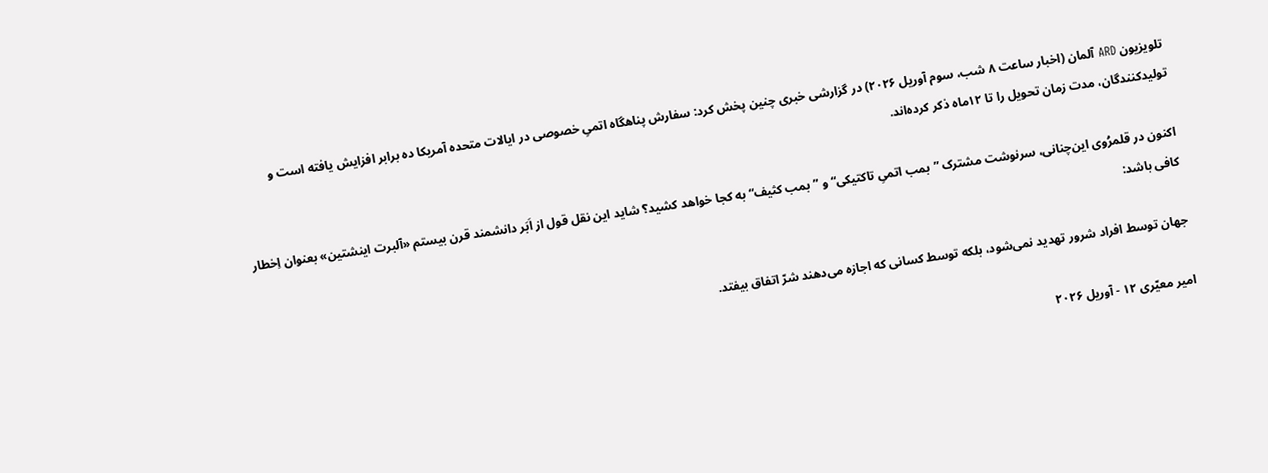تلویزیون ARD آلمان (اخبار ساعت ۸ شب، سوم آوریل ۲۰۲۶) در گزارشی خبری چنین پخش کرد: سفارش پناهگاه اتمیِ خصوصی در ایالات متحده آمریکا ده برابر افزایش یافته است و تولیدکنندگان، مدت زمان تحویل را تا ۱۲ماه ذکر کرده‌اند.

اکنون در قلمرُوی این‌چنانی، سرنوشت مشترک ”بمب اتمیِ تاکتیکی“ و ”بمب کثیف“ به کجا خواهد کشید؟ شاید این نقل قول از اَبَر دانشمند قرن بیستم «آلبرت اینشتین» بعنوان اِخطار کافی باشد:

جهان توسط افراد شرور تهدید نمی‌شود، بلکه توسط کسانی که اجازه می‌دهند شرّ اتفاق بیفتد.

امیر معیّری ۱۲ - آوریل ۲۰۲۶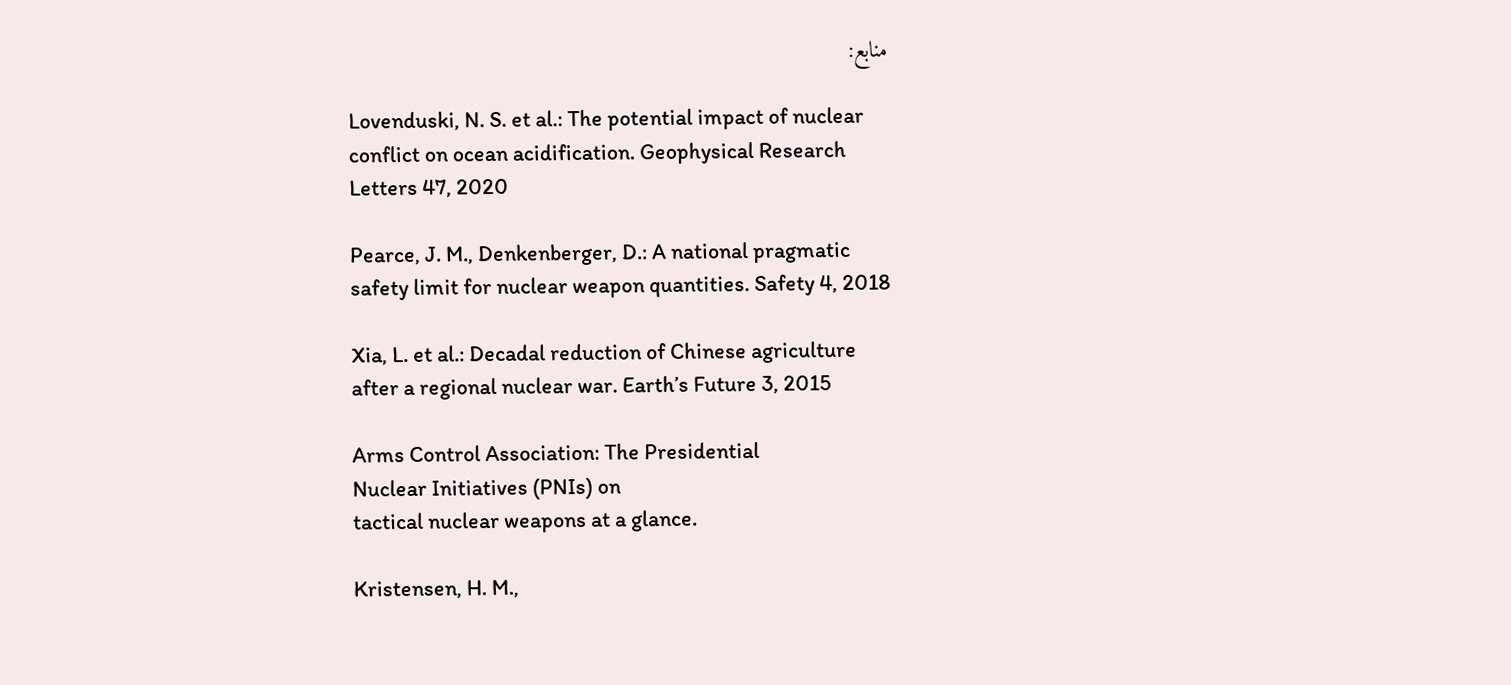منابع:

Lovenduski, N. S. et al.: The potential impact of nuclear
conflict on ocean acidification. Geophysical Research
Letters 47, 2020

Pearce, J. M., Denkenberger, D.: A national pragmatic
safety limit for nuclear weapon quantities. Safety 4, 2018

Xia, L. et al.: Decadal reduction of Chinese agriculture
after a regional nuclear war. Earth’s Future 3, 2015

Arms Control Association: The Presidential
Nuclear Initiatives (PNIs) on
tactical nuclear weapons at a glance.

Kristensen, H. M.,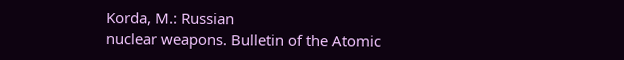Korda, M.: Russian
nuclear weapons. Bulletin of the Atomic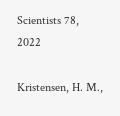Scientists 78, 2022

Kristensen, H. M.,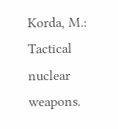Korda, M.: Tactical
nuclear weapons.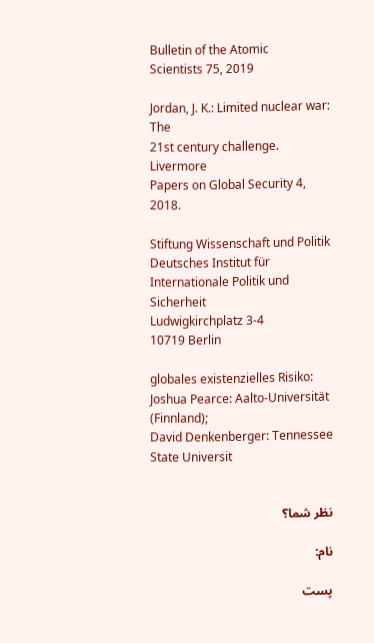Bulletin of the Atomic
Scientists 75, 2019

Jordan, J. K.: Limited nuclear war: The
21st century challenge. Livermore
Papers on Global Security 4, 2018.

Stiftung Wissenschaft und Politik
Deutsches Institut für Internationale Politik und Sicherheit
Ludwigkirchplatz 3-4
10719 Berlin

globales existenzielles Risiko:
Joshua Pearce: Aalto-Universität (Finnland);
David Denkenberger: Tennessee State Universit


نظر شما؟

نام:

پست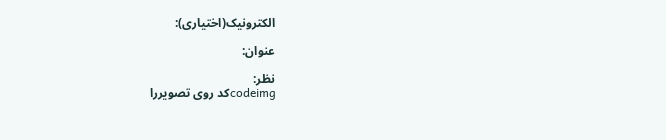الکترونیک(اختياری):

عنوان:

نظر:
codeimgکد روی تصویررا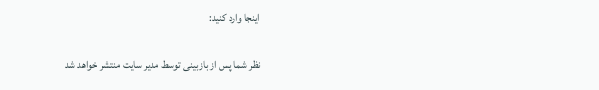اينجا وارد کنيد:

نظر شما پس از بازبینی توسط مدير سايت منتشر خواهد شد